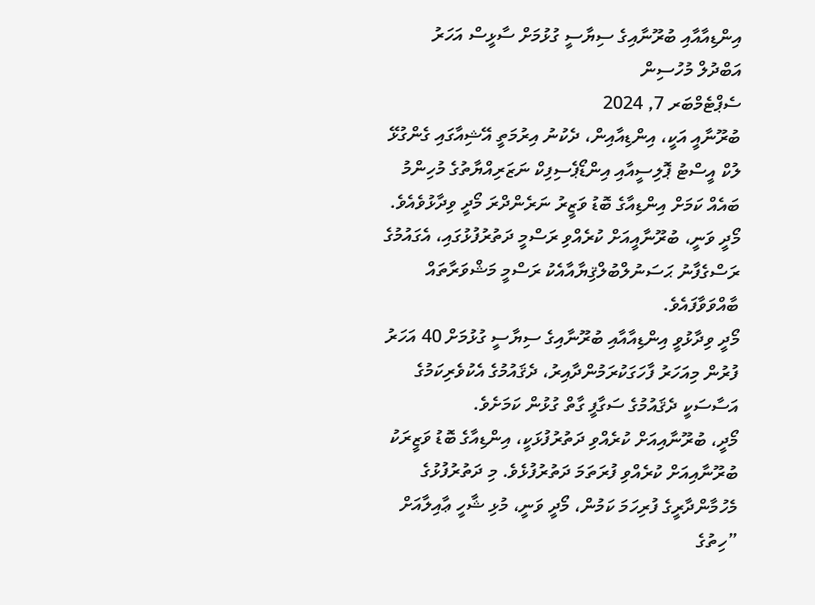އިންޑިއާއާއި ބުރޫނާއިގެ ސިޔާސީ ގުޅުމަށް ސާޅީސް އަހަރު
އަބްދުލް މުހުސިން
ސެޕްޓެމްބަރ 7, 2024
ބުރޫނާއީ އަކީ، އިންޑިއާއިން، ދެކުނު އިރުމަތީ އޭޝިއާގައި ގެންގުޅޭ ލުކް އީސްޓު ޕޮލިސީއާއި އިންޑޯޕެސިފިކް ނަޒަރިއްޔާތުގެ މުހިންމު ބައެއް ކަމަށް އިންޑިއާގެ ބޮޑު ވަޒީރު ނަރެންދްރަ މޯދީ ވިދާޅުވެއެވެ. މޯދީ ވަނީ، ބުރޫނާއީއަށް ކުރެއްވި ރަސްމީ ދަތުރުފުޅުގައި، އެގައުމުގެ ރަސްގެފާނު ޙަސަނުލްބުލްޤިޔާއާއެކު ރަސްމީ މަޝްވަރާތައް ބާއްވަވާފައެވެ.
މޯދީ ވިދާޅުވީ އިންޑިއާއާއި ބުރޫނާއިގެ ސިޔާސީ ގުޅުމަށް 40 އަހަރު ފުރުން މިއަހަރު ފާހަގަކުރަމުންދާއިރު، ދެޤައުމުގެ އެކުވެރިކަމުގެ އަސާސަކީ ދެޤައުމުގެ ސަގާފީ ގާތް ގުޅުން ކަމަށެވެ.
މޯދީ، ބުރޫނާއިއަށް ކުރެއްވި ދަތުރުފުޅަކީ، އިންޑިއާގެ ބޮޑު ވަޒީރަކު ބުރޫނާއިއަށް ކުރެއްވި ފުރަތަމަ ދަތުރުފުޅެވެ. މި ދަތުރުފުޅުގެ މެހުމާންދާރީގެ ފުރިހަމަ ކަމުން، މޯދީ ވަނީ، މުޅި ޝާހީ ޢާއިލާއަށް ”ހިތުގެ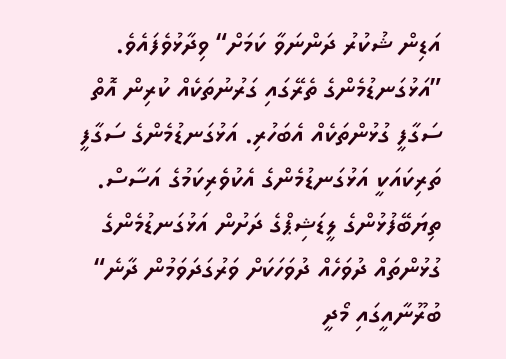އަޑިން ޝުކުރު ދަންނަވާ ކަމަށް“ ވިދާޅުވެފައެވެ.
”އަޅުގަނޑުމެންގެ ތެރޭގައި ގަރުނުތަކެއް ކުރިން އޮތް ސަގާފީ ގުޅުންތަކެއް އެބަހުރި. އަޅުގަނޑުމެންގެ ސަގާފީ ތަރިކައަކީ އަޅުގަނޑުމެންގެ އެކުވެރިކަމުގެ އަސާސް. ތިޔަބޭފުޅުންގެ ލީޑަޝިޕްގެ ދަށުން އަޅުގަނޑުމެންގެ ގުޅުންތައް ދުވަހެއް ދުވަހަކަށް ވަރުގަދަވަމުން ދާނެ“ ބުރޫނާއީގައި މޯދީ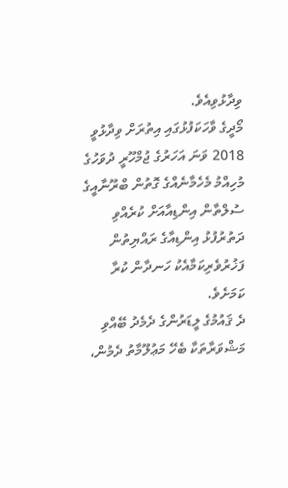ވިދާޅުވިއެވެ.
މޯދީގެ ވާހަކަފުޅުގައި އިތުރަށް ވިދާޅުވީ 2018 ވަނަ އަހަރުގެ ޖުމްހޫރީ ދުވަހުގެ މުހިއްމު މެހެމާނެއްގެ ގޮތުން ބްރޫނާއީގެ ސުލްތާން އިންޑިއާއަށް ކުރެއްވި ދަތުރުފުޅު އިންޑިއާގެ ރައްޔިތުން ފަޚުރުވެރިކަމާއެކު ހަނދާން ކުރާ ކަމަށެވެ.
ދެ ޤައުމުގެ ލީޑަރުންގެ ދެމެދު ބޭއްވި މަޝްވަރާތަކާ ބެހޭ މަޢުލޫމާތު ދެމުން،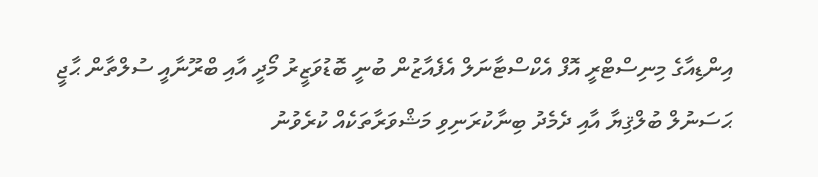އިންޑިއާގެ މިނިސްޓްރީ އޮފް އެކްސްޓާނަލް އެފެއާޒުން ބުނީ ބޮޑުވަޒީރު މޯދީ އާއި ބްރޫނާއީ ސުލްތާން ޙާޖީ ޙަސަނުލް ބުލްޤިޔާ އާއި ދެމެދު ބިނާކުރަނިވި މަޝްވަރާތަކެއް ކުރެވުނު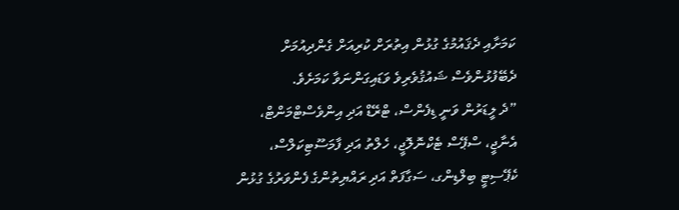ކަމަށާއި ދެޤައުމުގެ ގުޅުން އިތުރަށް ކުރިއަށް ގެންދިއުމަށް ދެބޭފުޅުންވެސް ޝައުޤުވެރިވެ ވަޑައިގަންނަވާ ކަމަށެވެ.
”ދެ ލީޑަރުން ވަނީ ޑިފެންސް، ޓްރޭޑް އަދި އިންވެސްޓްމަންޓް، އެނާޖީ، ސްޕޭސް ޓެކްނޮލޮޖީ، ހެލްތު އަދި ފާމަސޫޓިކަލްސް، ކެޕޭސިޓީ ބިލްޑިންގ، ސަގާފަތް އަދި ރައްޔިތުންގެ ފެންވަރުގެ ގުޅުން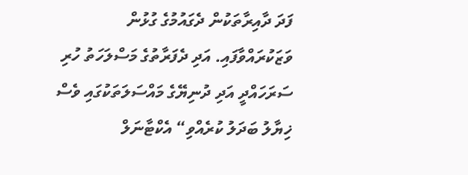ފަދަ ދާއިރާތަކުން ދެގައުމުގެ ގުޅުން ވަޒަކުރައްވާފައި. އަދި ދެފަރާތުގެ މަސްލަހަތު ހުރި ސަރަހައްދީ އަދި ދުނިޔޭގެ މައްސަލަތަކުގައި ވެސް ޚިޔާލު ބަދަލު ކުރެއްވި“ އެކްޓާނަލް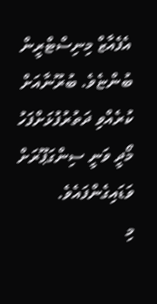އެފެއާޒް މިނިސްޓްރީން ބުންޏެވެ. ބުރޫނާއަށް ކުރެއްވި ދަތުރުފުޅަށްފަހު މޯދީ ވަނީ ސިންގަޕޫރަށް ވަޑައިގެންފައެވެ.
މި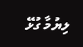ލިޔުމާ ގުޅޭ